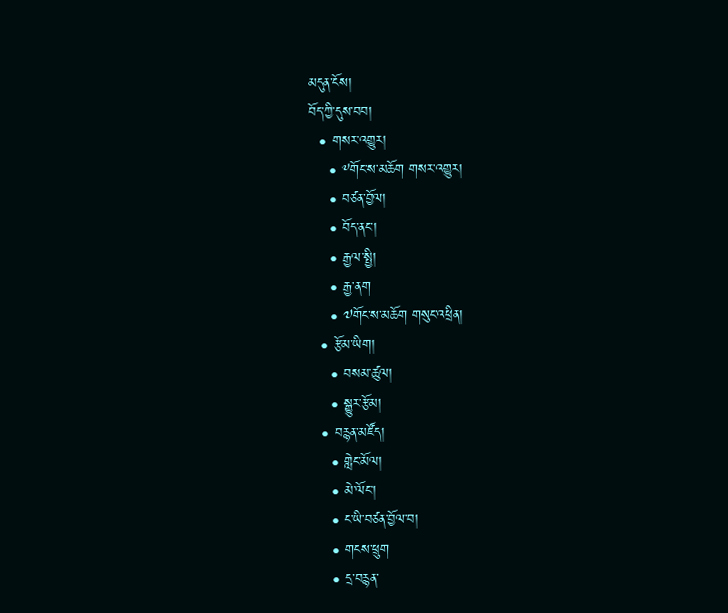མདུན་ངོས།
བོད་ཀྱི་དུས་བབ།
  • གསར་འགྱུར།
    • ༸གོང་ས་མཆོག གསར་འགྱུར།
    • བཙན་བྱོལ།
    • བོད་ནང་།
    • རྒྱལ་སྤྱི།
    • རྒྱ་ནག
    • ༧གོང་ས་མཆོག གསུང་འཕྲིན།
  • རྩོམ་ཡིག།
    • བསམ་ཚུལ།
    • སྒྱུར་རྩོམ།
  • བརྙན་མཛོད།
    • གླེང་མོལ།
    • མེ་ལོང་།
    • ང་ཡི་བཙན་བྱོལ་བ།
    • གངས་ཕྲུག
    • དྲ་བརྙན་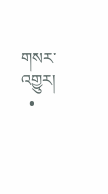གསར་འགྱུར།
  •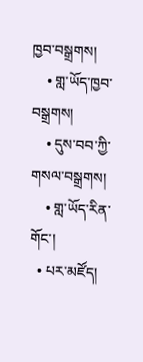ཁྱབ་བསྒྲགས།
    • གླ་ཡོད་ཁྱབ་བསྒྲགས།
    • དུས་བབ་ཀྱི་གསལ་བསྒྲགས།
    • གླ་ཡོད་རིན་གོང་།
  • པར་མཛོད།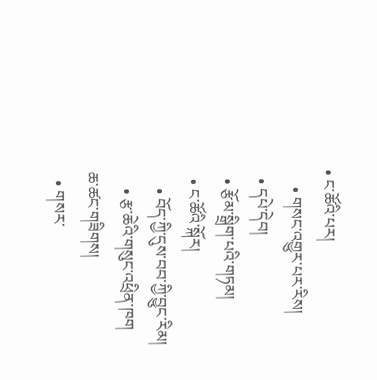• ང་ཚོའི་པར།
    • གསང་འགྱུར་པར་རིས།
  • དཔེ་དེབ།
  • རྩོམ་སྒྲིག་པའི་གཏམ།
  • ང་ཚོའི་སྐོར།
    • བོད་ཀྱི་དུས་བབ་ཀྱི་བྱུང་རིམ།
    • རྩ་ཆེའི་གསུང་འཕྲིན་ཁག
ཆ་ཚང་གཟིགས།
  • གསར་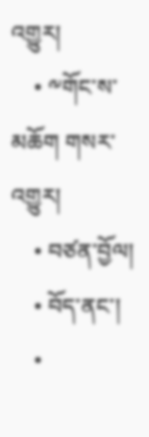འགྱུར།
    • ༸གོང་ས་མཆོག གསར་འགྱུར།
    • བཙན་བྱོལ།
    • བོད་ནང་།
    •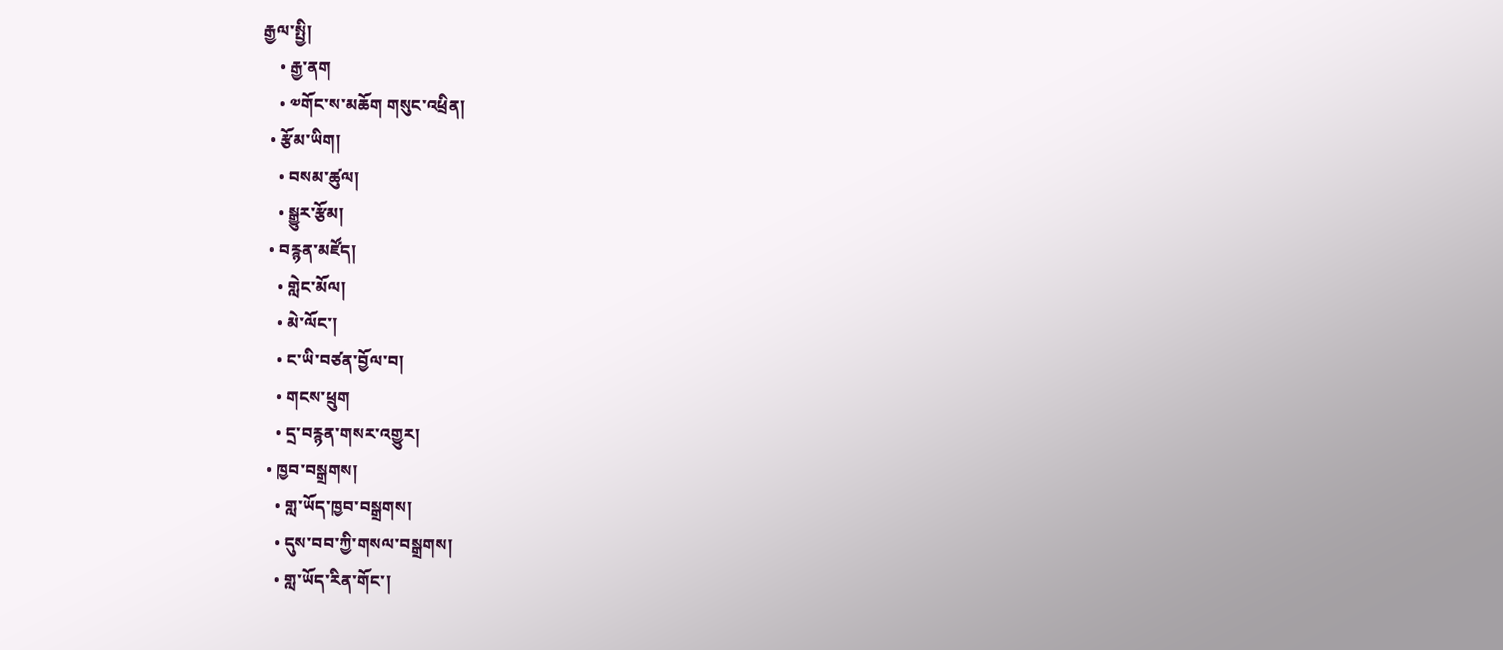རྒྱལ་སྤྱི།
    • རྒྱ་ནག
    • ༧གོང་ས་མཆོག གསུང་འཕྲིན།
  • རྩོམ་ཡིག།
    • བསམ་ཚུལ།
    • སྒྱུར་རྩོམ།
  • བརྙན་མཛོད།
    • གླེང་མོལ།
    • མེ་ལོང་།
    • ང་ཡི་བཙན་བྱོལ་བ།
    • གངས་ཕྲུག
    • དྲ་བརྙན་གསར་འགྱུར།
  • ཁྱབ་བསྒྲགས།
    • གླ་ཡོད་ཁྱབ་བསྒྲགས།
    • དུས་བབ་ཀྱི་གསལ་བསྒྲགས།
    • གླ་ཡོད་རིན་གོང་།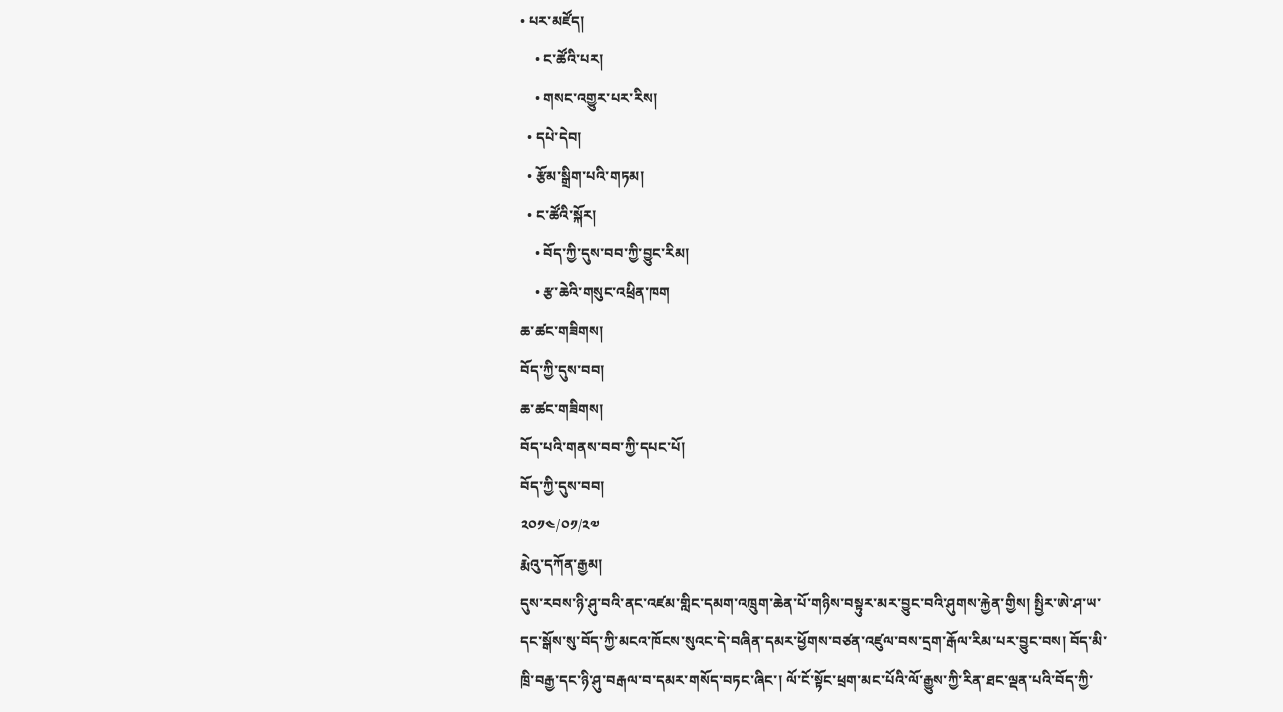• པར་མཛོད།
    • ང་ཚོའི་པར།
    • གསང་འགྱུར་པར་རིས།
  • དཔེ་དེབ།
  • རྩོམ་སྒྲིག་པའི་གཏམ།
  • ང་ཚོའི་སྐོར།
    • བོད་ཀྱི་དུས་བབ་ཀྱི་བྱུང་རིམ།
    • རྩ་ཆེའི་གསུང་འཕྲིན་ཁག
ཆ་ཚང་གཟིགས།
བོད་ཀྱི་དུས་བབ།
ཆ་ཚང་གཟིགས།
བོད་པའི་གནས་བབ་ཀྱི་དཔང་པོ།
བོད་ཀྱི་དུས་བབ།
༢༠༡༤/༠༡/༢༧
རྨེའུ་དཀོན་རྒྱམ།
དུས་རབས་ཉི་ཤུ་བའི་ནང་འཛམ་གླིང་དམག་འཁྲུག་ཆེན་པོ་གཉིས་བསྟུར་མར་བྱུང་བའི་ཤུགས་རྐྱེན་གྱིས། སྤྱིར་ཨེ་ཤ་ཡ་དང་སྒོས་སུ་བོད་ཀྱི་མངའ་ཁོངས་སུའང་དེ་བཞིན་དམར་ཕྱོགས་བཙན་འཛུལ་བས་དྲག་རྒོལ་རིམ་པར་བྱུང་བས། བོད་མི་ཁྲི་བརྒྱ་དང་ཉི་ཤུ་བརྒལ་བ་དམར་གསོད་བཏང་ཞིང་། ལོ་ངོ་སྟོང་ཕྲག་མང་པོའི་ལོ་རྒྱུས་ཀྱི་རིན་ཐང་ལྡན་པའི་བོད་ཀྱི་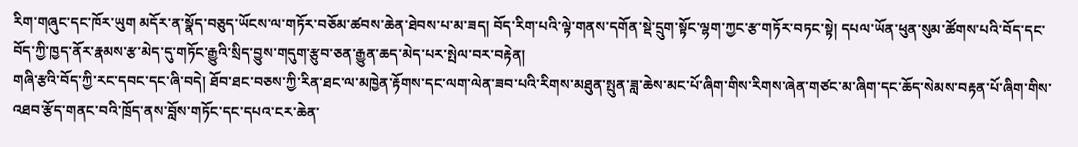རིག་གཞུང་དང་ཁོར་ཡུག མདོར་ན་སྣོད་བཅུད་ཡོངས་ལ་གཏོར་བཅོམ་ཚབས་ཆེན་ཐེབས་པ་མ་ཟད། བོད་རིག་པའི་ལྟེ་གནས་དགོན་སྡེ་དྲུག་སྟོང་ལྷག་ཀྱང་རྩ་གཏོར་བཏང་སྟེ། དཔལ་ཡོན་ཕུན་སུམ་ཚོགས་པའི་བོད་དང་བོད་ཀྱི་ཁྱད་ནོར་རྣམས་རྩ་མེད་དུ་གཏོང་རྒྱུའི་སྲིད་བྱུས་གདུག་རྩུབ་ཅན་རྒྱུན་ཆད་མེད་པར་སྤེལ་བར་བརྟེན།
གཞི་རྩའི་བོད་ཀྱི་རང་དབང་དང་ཞི་བདེ། ཐོབ་ཐང་བཅས་ཀྱི་རིན་ཐང་ལ་མཁྱེན་རྟོགས་དང་ལག་ལེན་ཟབ་པའི་རིགས་མཐུན་སྤུན་ཟླ་ཆེས་མང་པོ་ཞིག་གིས་རིགས་ཞེན་གཙང་མ་ཞིག་དང་ཆོད་སེམས་བརྟན་པོ་ཞིག་གིས་འཐབ་རྩོད་གནང་བའི་ཁྲོད་ནས་བློས་གཏོང་དང་དཔའ་ངར་ཆེན་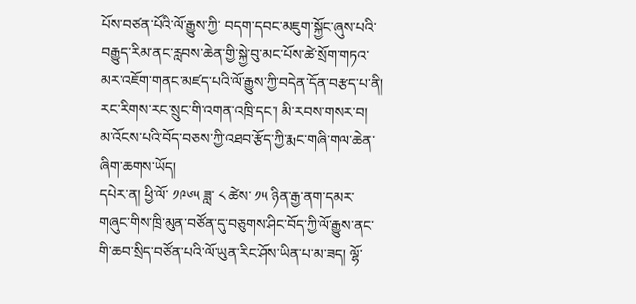པོས་བཙན་པོའི་ལོ་རྒྱུས་ཀྱི་ བདག་དབང་མཇུག་སྐྱོང་ཞུས་པའི་བརྒྱུད་རིམ་ནང་རླབས་ཆེན་གྱི་སྐྱེ་བུ་མང་པོས་ཚེ་སྲོག་གཏའ་མར་འཇོག་གནང་མཛད་པའི་ལོ་རྒྱུས་ཀྱི་བདེན་དོན་བརྩད་པ་ནི།  རང་རིགས་རང་སྲུང་གི་འགན་འཁྲི་དང་། མི་རབས་གསར་བ། མ་འོངས་པའི་བོད་བཅས་ཀྱི་འཐབ་རྩོད་ཀྱི་རྨང་གཞི་གལ་ཆེན་ཞིག་ཆགས་ཡོད།
དཔེར་ན། ཕྱི་ལོ་ ༡༩༦༥ ཟླ་ ༨ ཚེས་ ༡༥ ཉིན་རྒྱ་ནག་དམར་གཞུང་གིས་ཁྲི་མུན་བཙོན་དུ་བཅུགས་ཤིང་བོད་ཀྱི་ལོ་རྒྱུས་ནང་གི་ཆབ་སྲིད་བཙོན་པའི་ལོ་ཡུན་རིང་ཤོས་ཡིན་པ་མ་ཟད། ལྷོ་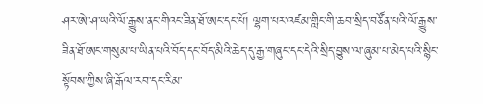ཤར་ཨེ་ཤ་ཡའི་ལོ་རྒྱུས་ནང་གིའང་ཟིན་ཐོ་ཨང་དང་པོ། ལྷག་པར་འཛམ་གླིང་གི་ཆབ་སྲིད་བཙོན་པའི་ལོ་རྒྱུས་ཟིན་ཐོ་ཨང་གསུམ་པ་ཡིན་པའི་བོད་དང་བོད་མིའི་ཆེད་དུ་རྒྱ་གཞུང་དང་དེའི་སྲིད་བྱུས་ལ་ཞུམ་པ་མེད་པའི་སྙིང་སྟོབས་ཀྱིས་ཞི་རྒོལ་རབ་དང་རིམ་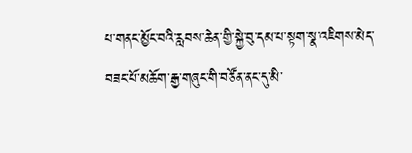པ་གནང་མྱོང་བའི་རླབས་ཆེན་གྱི་སྐྱེ་བུ་དམ་པ་སྟག་སྣ་འཇིགས་མེད་བཟང་པོ་མཆོག་རྒྱ་གཞུང་གི་བཙོན་ནང་དུ་མི་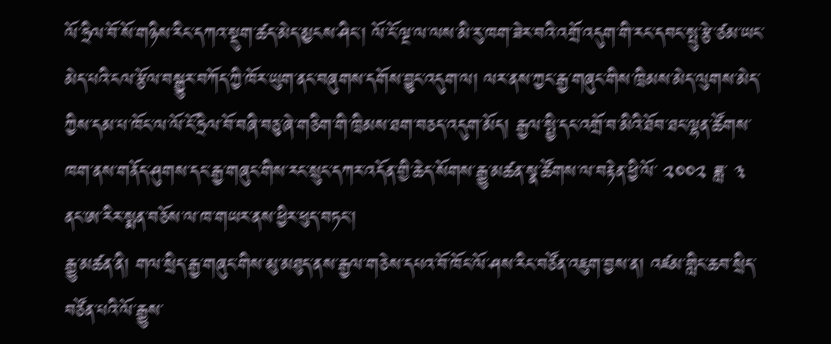ལོ་ཧྲིལ་བོ་སོ་གཉིས་རིང་དཀའ་སྡུག་ཚད་མེད་མྱངས་ཤིང་། ལོ་ངོ་ལྔ་ལ་ལས་མི་རུ་ཁག་ཟེར་བའི་འགྲོ་འདུག་གི་རང་དབང་སྤུ་རྩེ་ཙམ་ཡང་མེད་པའི་ངལ་རྩོལ་བསྒྱུར་བཀོད་ཀྱི་ཁོར་ཡུག་ནང་བཞུགས་དགོས་བྱུང་འདུག་ལ། ལར་ནས་ཀྱང་རྒྱ་གཞུང་གིས་ཁྲིམས་མེད་ལུགས་མེད་ཀྱིས་དམ་པ་ཁོང་ལ་ལོ་ངོ་ཧྲིལ་བོ་བཞི་བཅུ་ཞེ་གཅིག་གི་ཁྲིམས་ཐག་བཅད་འདུག་མོད། རྒྱལ་སྤྱི་དང་འགྲོ་བ་མིའི་ཐོབ་ཐང་ལྷན་ཚོགས་ཁག་ནས་གནོད་ཤུགས་དང་རྒྱ་གཞུང་གིས་རང་སྲུང་དཀར་འདོན་གྱི་ཆེད་སོགས་རྒྱུ་མཚན་སྣ་ཚོགས་ལ་བརྟེན་ཕྱི་ལོ་ ༢༠༠༢ ཟླ་ ༣ ནང་ཨ་རིར་སྨན་བཅོས་ལ་ཁ་གཡར་ནས་ཕྱིར་ཕུད་བཏང་།
རྒྱུ་མཚན་ནི། གལ་སྲིད་རྒྱ་གཞུང་གིས་མུ་མཐུད་ནས་རྒྱལ་གཅེས་དཔའ་བོ་ཁོང་ལོ་ཤས་རིང་བཙོན་འཇུག་བྱས་ན། འཛམ་གླིང་ཆབ་སྲིད་བཙོན་པའི་ལོ་རྒྱུས་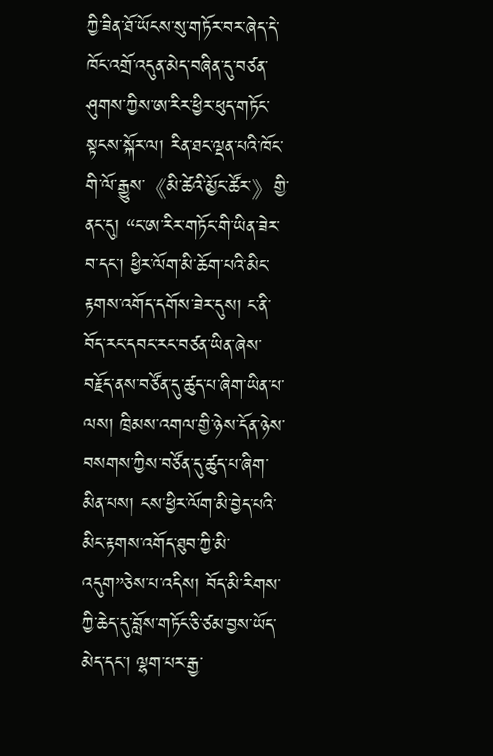ཀྱི་ཟིན་ཐོ་ཡོངས་སུ་གཏོར་བར་ཞེད་དེ་ཁོང་འགྲོ་འདུན་མེད་བཞིན་དུ་བཙན་ཤུགས་ཀྱིས་ཨ་རིར་ཕྱིར་ཕུད་གཏོང་སྟངས་སྐོར་ལ། རིན་ཐང་ལྡན་པའི་ཁོང་གི་ལོ་རྒྱུས་《མི་ཚེའི་མྱོང་ཚོར་》གྱི་ནང་དུ། “ང་ཨ་རིར་གཏོང་གི་ཡིན་ཟེར་བ་དང་། ཕྱིར་ལོག་མི་ཆོག་པའི་མིང་རྟགས་འགོད་དགོས་ཟེར་དུས། ང་ནི་བོད་རང་དབང་རང་བཙན་ཡིན་ཞེས་བརྗོད་ནས་བཙོན་དུ་ཚུད་པ་ཞིག་ཡིན་པ་ལས། ཁྲིམས་འགལ་གྱི་ཉེས་དོན་ཉེས་བསགས་ཀྱིས་བཙོན་དུ་ཚུད་པ་ཞིག་མིན་པས། ངས་ཕྱིར་ལོག་མི་བྱེད་པའི་མིང་རྟགས་འགོད་ཐུབ་ཀྱི་མི་འདུག”ཅེས་པ་འདིས། བོད་མི་རིགས་ཀྱི་ཆེད་དུ་བློས་གཏོང་ཅི་ཙམ་བྱས་ཡོད་མེད་དང་། ལྷག་པར་རྒྱ་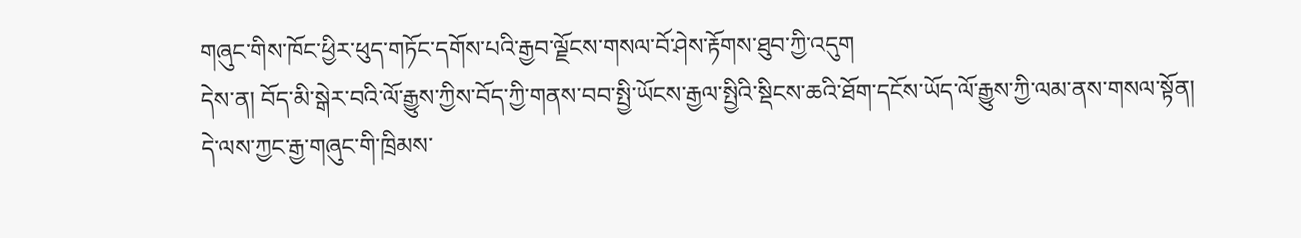གཞུང་གིས་ཁོང་ཕྱིར་ཕུད་གཏོང་དགོས་པའི་རྒྱབ་ལྗོངས་གསལ་བོ་ཤེས་རྟོགས་ཐུབ་ཀྱི་འདུག
དེས་ན། བོད་མི་སྒེར་བའི་ལོ་རྒྱུས་ཀྱིས་བོད་ཀྱི་གནས་བབ་སྤྱི་ཡོངས་རྒྱལ་སྤྱིའི་སྡིངས་ཆའི་ཐོག་དངོས་ཡོད་ལོ་རྒྱུས་ཀྱི་ལམ་ནས་གསལ་སྟོན། དེ་ལས་ཀྱང་རྒྱ་གཞུང་གི་ཁྲིམས་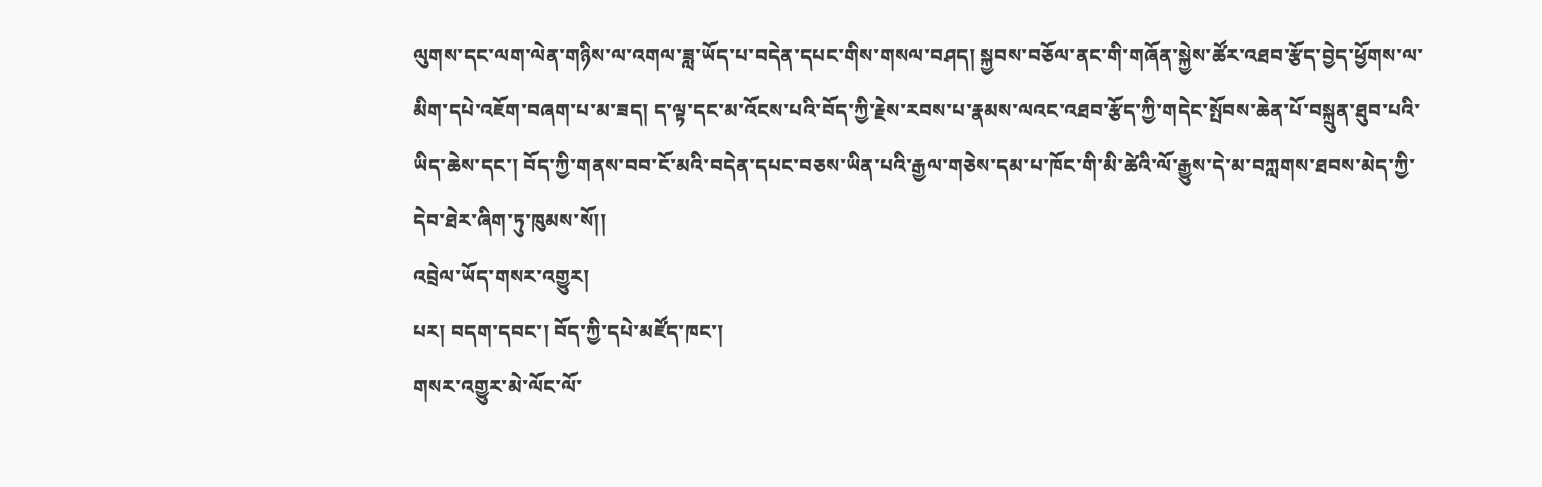ལུགས་དང་ལག་ལེན་གཉིས་ལ་འགལ་ཟླ་ཡོད་པ་བདེན་དཔང་གིས་གསལ་བཤད། སྐྱབས་བཅོལ་ནང་གི་གཞོན་སྐྱེས་ཚོར་འཐབ་རྩོད་བྱེད་ཕྱོགས་ལ་མིག་དཔེ་འཇོག་བཞག་པ་མ་ཟད། ད་ལྟ་དང་མ་འོངས་པའི་བོད་ཀྱི་རྗེས་རབས་པ་རྣམས་ལའང་འཐབ་རྩོད་ཀྱི་གདེང་སྤོབས་ཆེན་པོ་བསྐྲུན་ཐུབ་པའི་ཡིད་ཆེས་དང་། བོད་ཀྱི་གནས་བབ་ངོ་མའི་བདེན་དཔང་བཅས་ཡིན་པའི་རྒྱལ་གཅེས་དམ་པ་ཁོང་གི་མི་ཚེའི་ལོ་རྒྱུས་དེ་མ་བཀླགས་ཐབས་མེད་ཀྱི་དེབ་ཐེར་ཞིག་ཏུ་ཁུམས་སོ།།
འབྲེལ་ཡོད་གསར་འགྱུར།
པར། བདག་དབང་། བོད་ཀྱི་དཔེ་མཛོད་ཁང་།
གསར་འགྱུར་མེ་ལོང་ལོ་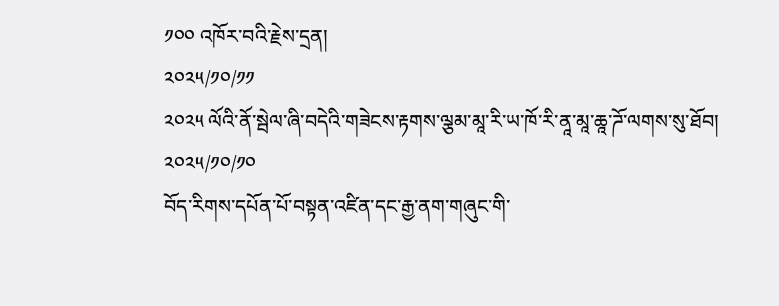༡༠༠ འཁོར་བའི་རྗེས་དྲན།
༢༠༢༥/༡༠/༡༡
༢༠༢༥ ལོའི་ནོ་སྦེལ་ཞི་བདེའི་གཟེངས་རྟགས་ལྕམ་མཱ་རི་ཡ་ཁོ་རི་ནཱ་མཱ་ཆཱ་ཌོ་ལགས་སུ་ཐོབ།
༢༠༢༥/༡༠/༡༠
བོད་རིགས་དཔོན་པོ་བསྟན་འཛིན་དང་རྒྱ་ནག་གཞུང་གི་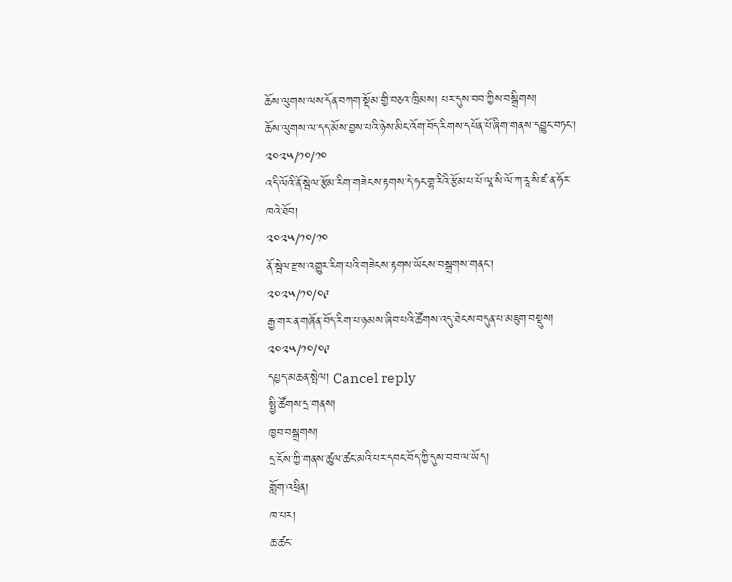ཆོས་ལུགས་ལས་དོན་བཀག་སྡོམ་གྱི་བཅའ་ཁྲིམས། པར་དུས་བབ་ཀྱིས་བསྒྲིགས།
ཆོས་ལུགས་ལ་དད་མོས་བྱས་པའི་ཉེས་མིང་འོག་བོད་རིགས་དཔོན་པོ་ཞིག་གནས་དབྱུང་བཏང་།
༢༠༢༥/༡༠/༡༠
འདི་ལོའི་ནོ་སྦེལ་རྩོམ་རིག་གཟེངས་རྟགས་དེ་ཧང་གྷ་རིའི་རྩོམ་པ་པོ་ལཱ་སི་ལོ་ཀ་རཱ་སི་ཛ་ན་ཧོར་ཁའེ་ཐོབ།
༢༠༢༥/༡༠/༡༠
ནོ་སྦེལ་རྫས་འགྱུར་རིག་པའི་གཟེངས་རྟགས་ཡོངས་བསྒྲགས་གནང་།
༢༠༢༥/༡༠/༠༩
རྒྱ་གར་ན་གཞོན་བོད་རིག་པ་ཉམས་ཞིབ་པའི་ཚོགས་འདུ་ཐེངས་བདུན་པ་མཇུག་བསྡུས།
༢༠༢༥/༡༠/༠༩
དཔྱད་མཆན་སྤེལ། Cancel reply
སྤྱི་ཚོགས་དྲ་གནས།
ཁྱབ་བསྒྲགས།
དྲ་ངོས་ཀྱི་གནས་ཚུལ་ཚང་མའི་པར་དབང་བོད་ཀྱི་དུས་བབ་ལ་ཡོད།
གློག་འཕྲིན།
ཁ་པར།
ཆ་ཚང་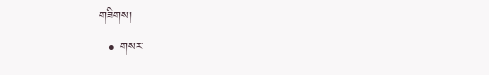གཟིགས།
  • གསར་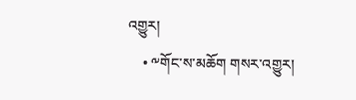འགྱུར།
    • ༸གོང་ས་མཆོག གསར་འགྱུར།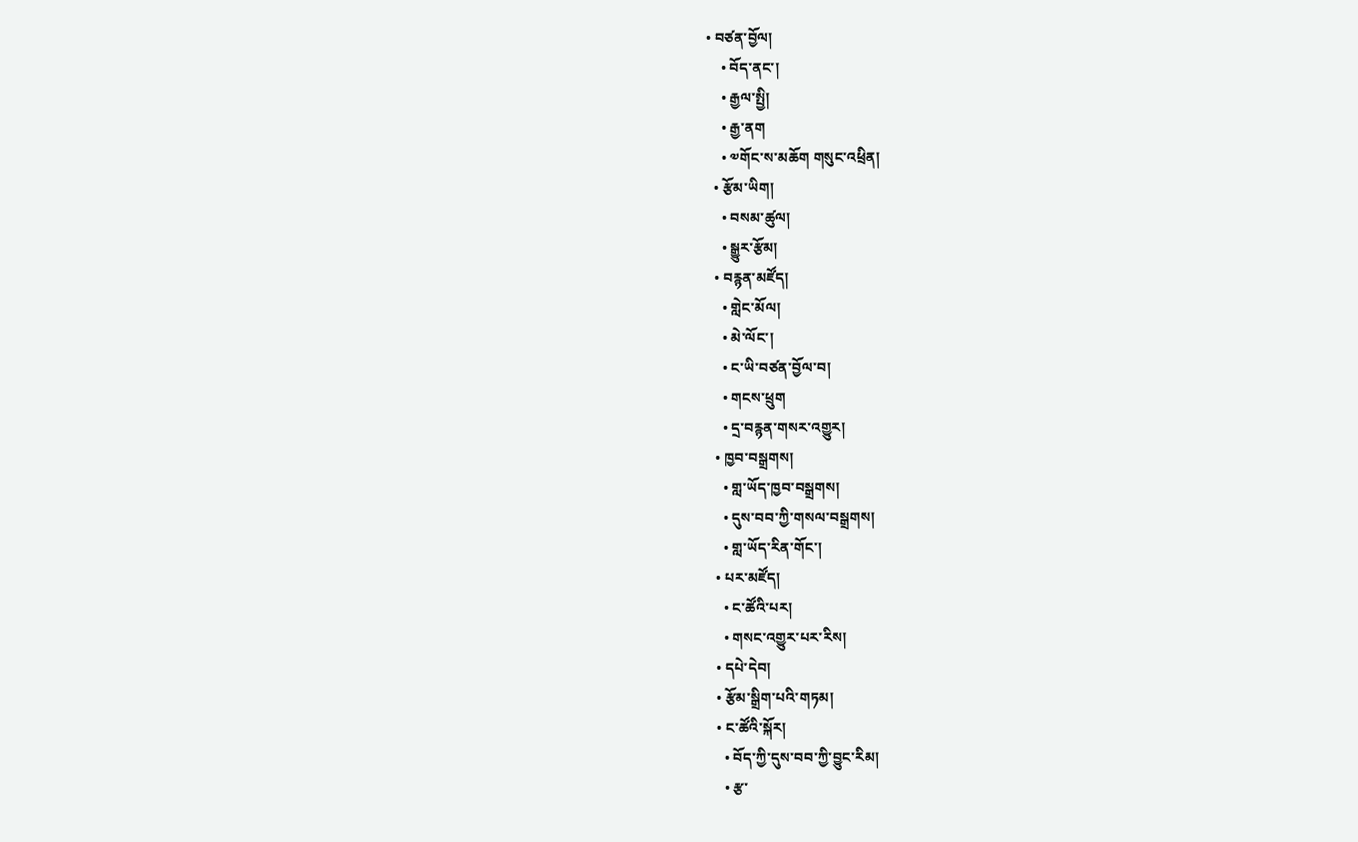• བཙན་བྱོལ།
    • བོད་ནང་།
    • རྒྱལ་སྤྱི།
    • རྒྱ་ནག
    • ༧གོང་ས་མཆོག གསུང་འཕྲིན།
  • རྩོམ་ཡིག།
    • བསམ་ཚུལ།
    • སྒྱུར་རྩོམ།
  • བརྙན་མཛོད།
    • གླེང་མོལ།
    • མེ་ལོང་།
    • ང་ཡི་བཙན་བྱོལ་བ།
    • གངས་ཕྲུག
    • དྲ་བརྙན་གསར་འགྱུར།
  • ཁྱབ་བསྒྲགས།
    • གླ་ཡོད་ཁྱབ་བསྒྲགས།
    • དུས་བབ་ཀྱི་གསལ་བསྒྲགས།
    • གླ་ཡོད་རིན་གོང་།
  • པར་མཛོད།
    • ང་ཚོའི་པར།
    • གསང་འགྱུར་པར་རིས།
  • དཔེ་དེབ།
  • རྩོམ་སྒྲིག་པའི་གཏམ།
  • ང་ཚོའི་སྐོར།
    • བོད་ཀྱི་དུས་བབ་ཀྱི་བྱུང་རིམ།
    • རྩ་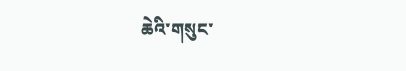ཆེའི་གསུང་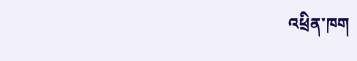འཕྲིན་ཁག